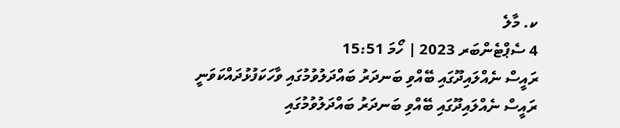ކ. މާލެ
4 ސެޕްޓެންބަރ 2023 | ހޯމަ 15:51
ރައީސް ނެއްލައިދޫގައި ބޭއްވި ބަނދަރު ބައްދަލުވުމުގައި ވާހަކަފުޅުދައްކަވަނީ
ރައީސް ނެއްލައިދޫގައި ބޭއްވި ބަނދަރު ބައްދަލުވުމުގައި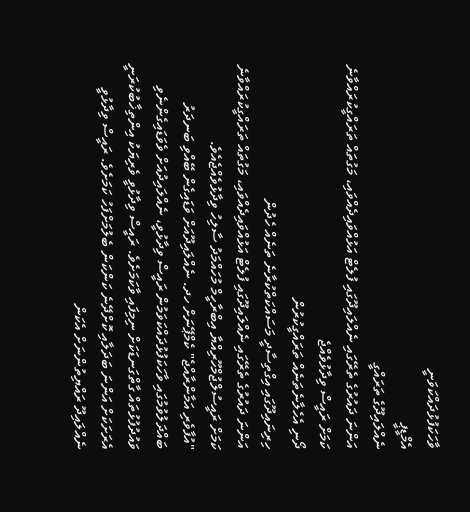ވާހަކަފުޅުދައްކަވަނީ
އެމްޑީޕީ
ނެއްލައިދޫގެ ތަރައްގީ
އަންނަ ދައުރުގެ ތެރޭގައި ނެއްލައިދޫގައި ފުލެޓް އަޅުއްވައިދެއްވައި، މަގުތައް ތަރައްގީކުރައްވާނެ ކަމަށް ރައީސް ވިދާޅުވެއްޖެ
ދޯނި އެހެލާނެތަނެއް ތަރައްގީކުރުން
ހިރިނައިދޫގައި އިގްތިސާދީ މަސައްކަތްކުރާނެ ތަނެއް ހެދުން
އަންނަ ދައުރުގެ ތެރޭގައި ނެއްލައިދޫގައި ފުލެޓް އަޅުއްވައިދެއްވައި، މަގުތައް ތަރައްގީކުރައްވާނެ ކަމަށް ރައީސުލްޖުމްހޫރިއްޔާ އިބްރާހީމް މުހައްމަދު ސާލިހު ވިދާޅުވެއްޖެއެވެ.
"އުފާވެރި އަމާންރާއްޖެ" ކެމްޕޭނަށް ހދ. ނެއްލައިދޫއަށް ވަޑައިގެން ބޭއްވި ބަނދަރު ބައްދަލުވުމުގައި ވާހަކަފުޅުދައްކަވަމުން ރައީސް ވިދާޅުވީ، ނެއްލައިދުއަށް ވެވަޑައިގެންނެވި ވައުދުފުޅުތައް ގާތްގަނޑަކަށް ނިމިފައި ވާކަމަށެވެ. ރައީސް ވިދާޅުވީ ވެރިޔަކު އިންތިޚާބުކުރަނީ އެރަށަކަށް އަންނަ ބަދަލާއި ކޮށްދޭނެ ކަންކަން ބެލުމަށްފަހު ކަމަށެވެ. ރައީސް ވިދާޅުވީ ނެއްލައިދޫ ރައްޔިތުންނަށް އެކަން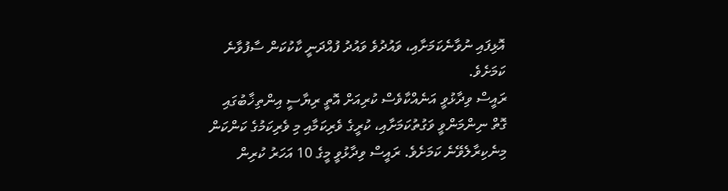އޮޅިފައި ނުވާނެކަމަށާއި، ވައުދުވެ ވައުދު ފުއްދަނީ ކާކުކަން ސާފުވާނެ ކަމަށެވެ.
ރައީސް ވިދާޅުވީ އަނެއްކާވެސް ކުރިއަށް އޮތީ ރިޔާސީ އިންތިޚާބުގައި ގޮތް ނިންމަންވީ ވަގުތުކަމަށާއި، ކުރީގެ ވެރިކަމާއި މި ވެރިކަމުގެ ކަންކަން މިނެކިރާލެވޭނެ ކަމަށެވެ. ރައީސް ވިދާޅުވީ މީގެ 10 އަހަރު ކުރިން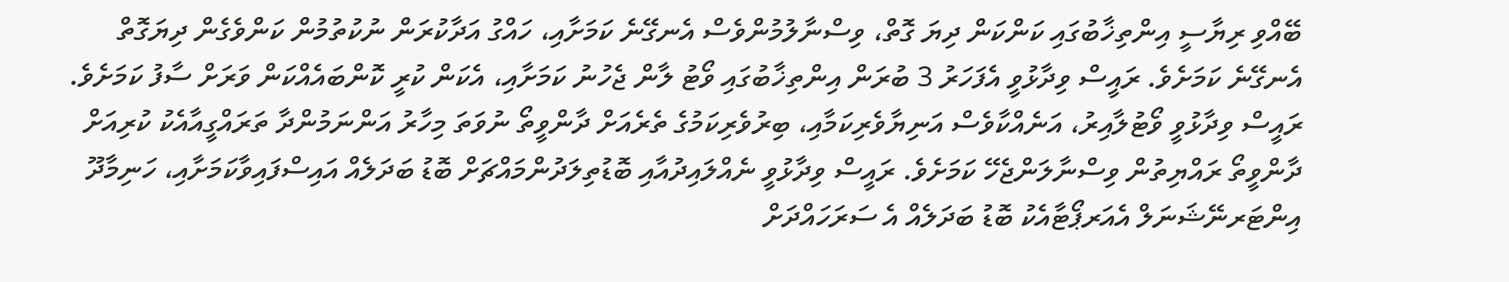ބޭއްވި ރިޔާސީ އިންތިޚާބުގައި ކަންކަން ދިޔަ ގޮތް، ވިސްނާލުމުންވެސް އެނގޭނެ ކަމަށާއި، ހައްގު އަދާކުރަން ނުކުތުމުން ކަންވެގެން ދިޔަގޮތް އެނގޭނެ ކަމަށެވެ. ރައީސް ވިދާޅުވީ އެފަހަރު 3 ބުރަން އިންތިޚާބުގައި ވޯޓު ލާން ޖެހުނު ކަމަށާއި، އެކަން ކުރީ ކޮންބައެއްކަން ވަރަށް ސާފު ކަމަށެވެ.
ރައީސް ވިދާޅުވީ ވޯޓުލާއިރު، އަނެއްކާވެސް އަނިޔާވެރިކަމާއި، ބިރުވެރިކަމުގެ ތެރެއަށް ދާންވީތޯ ނުވަތަ މިހާރު އަންނަމުންދާ ތަރައްގީއާއެކު ކުރިއަށް ދާންވީތޯ ރައްޔިތުން ވިސްނާލަންޖެހޭ ކަމަށެވެ. ރައީސް ވިދާޅުވީ ނެއްލައިދުއާއި ބޮޑުތިލަދުންމައްޗަށް ބޮޑު ބަދަލެއް އައިސްފައިވާކަމަށާއި، ހަނިމާދޫ އިންޓަރނޭޝަނަލް އެއަރޕޯޓާއެކު ބޮޑު ބަދަލެއް އެ ސަރަހައްދަށް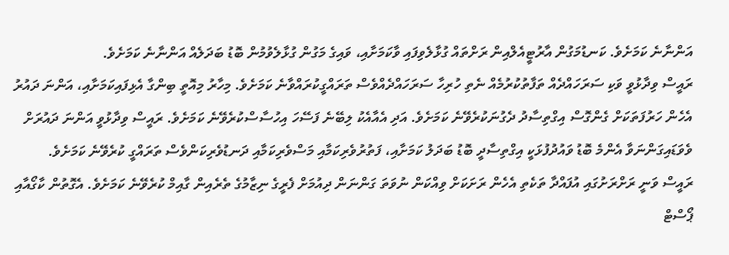އަންނާނެ ކަމަށެވެ. ކަނޑުމަގުން އާރުޓީއެލްއިން ރަށްތައް ގުޅާލެވިފައި ވާކަމަށާއި، ވައިގެ މަގުން ގުޅާލެވުމުން ބޮޑު ބަދަލެއް އަންނާނެ ކަމަށެވެ.
ރައީސް ވިދާޅުވީ ވަކި ސަރަހައްދެއް ތަފާތުކުރުމެއް ނެތި ހުރިހާ ސަރަހައްދެއްވެސް ތަރައްގީކުރައްވާނެ ކަމަށެވެ. މިހާރު މިއޮތީ ބިންގާ އެޅިފައިކަމަށާއި، އަންނަ ދައުރު އެހެން ހަރުފަތަކަށް ގެންގޮސް އިގްތިސާދު ދެގުނަކުރެވޭނެ ކަމަށެވެ. އަދި އެއާއެކު ލިބޭނެ ފަސޭހަ އިހުސާސްކުރެވޭނެ ކަމަށެވެ. ރައީސް ވިދާޅުވީ އަންނަ ދައުރަށް ވެވަޑައިގަންނަވާ އެންމެ ބޮޑު ވައުދުފުޅަކީ އިގްތިސާދީ ބޮޑު ބަދަލު ކަމަށާއި، ފަތުރުވެރިކަމާއި މަސްވެރިކަމާއި ދަނޑުވެރިކަންވެސް ތަރައްގީ ކުރެވޭނެ ކަމަށެވެ.
ރައީސް ވަނީ ރަށްރަށުގައި އުފައްދާ ތަކެތި އެހެން ރަށަކަށް ވިއްކަން ނުވަތަ ގަންނަން ދިއުމަށް ފެރީގެ ނިޒާމުގެ ތެރެއިން ގާއިމް ކުރެވޭނެ ކަމަށެވެ. އެގޮތުން ކާގޯއާއި ޕޯސްޓް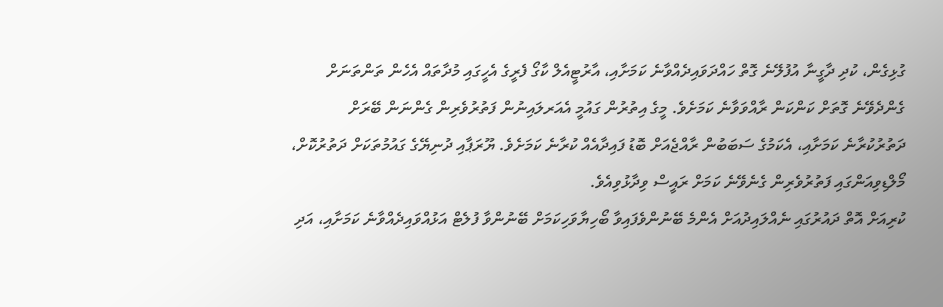ގުޅިގެން، ކުދި ދާގީނާ އުފުލޭނެ ގޮތް ހައްދަވައިދެއްވާނެ ކަމަށާއި، އާރުޓީއެލް ކާގޯ ފެރީގެ އެހީގައި މުދާތައް އެހެން ތަންތަނަށް ގެންދެވޭނެ ގޮތަށް ކަންކަން ރާއްވަވާނެ ކަމަށެވެ. މީގެ އިތުރުން ގައުމީ އެއަރލައިނުން ފަތުރުވެރިން ގެންނަން ބޭރަށް ދަތުރުކުރާނެ ކަމަށާއި، އެކަމުގެ ސަބަބުން ރާއްޖެއަށް ބޮޑު ފައިދާއެއް ކުރާނެ ކަމަށެވެ. ޔޫރަޕާއި ދުނިޔޭގެ ގައުމުތަކަށް ދަތުރުކޮށް، މޯލްޑިވިއަންގައި ފަތުރުވެރިން ގެނެވޭނެ ކަމަށް ރައީސް ވިދާޅުވިއެވެ.
ކުރިއަށް އޮތް ދައުރުގައި ނެއްލައިދުއަށް އެންމެ ބޭނުންވެފައިވާ ބޯހިޔާވަހިކަމަށް ބޭނުންވާ ފުލެޓް އަޅުއްވައިދެއްވާނެ ކަމަށާއި، އަދި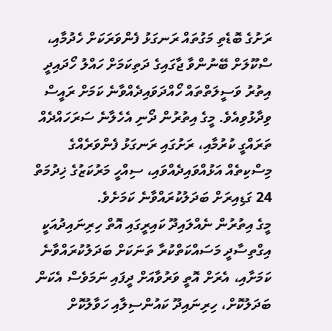ރަށުގެ ބޮޑެތި މަގުތައް ރަނގަޅު ފެންވަރަކަށް ހެދުމާއި، ސްކޫލަށް ބޭނުންވާ ޖާގައިގެ ދަތިކަމަށް ހައްލު ހޯދައިދީ އިތުރު ވަސީލަތްތައް ހޯއްދަވައިދެއްވާނެ ކަމަށް ރައީސް ވިދާޅުވިއެވެ. މީގެ އިތުރުން ދޯނި އެހެލާނެ ސަރަހައްދެއް ތަރައްގީ ކުރުމާއި، ރަށުގައި ރަނގަޅު ފެންވަރެއްގެ މިސްކިތެއް އަޅުއްވައިދެއްވައި، ސިއްހީ މަރުކަޒުގެ ޚިދުމަތް 24 ގަޑިއިރަށް ބަދަލުކުރައްވާނެ ކަމަށެވެ.
މީގެ އިތުރުން ނެއްލައިދޫ ކައިރީގައި އޮތް ހިރިނައިދުއަކީ އިގްތިސާދީ މަސައްކަތްކުރާ ތަނަކަށް ބަދަލުކުރައްވާނެ ކަމަށާއި، އެރަށް އޮތީ ވަރުވާއަށް ދީފައި ނަމަވެސް އެކަން ބަދަލުކޮށް، ހިރިނައިދޫ ކައުންސިލާއި ހަވާލުކޮށް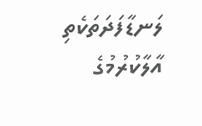ލަނޑާފަދަތަކެތި އާލާކުރުމުގެ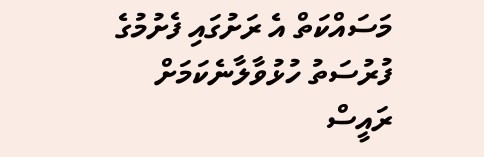މަސައްކަތް އެ ރަށުގައި ފެށުމުގެ ފުރުސަތު ހުޅުވާލާނެކަމަށް ރައީސް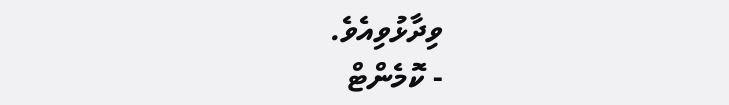ވިދާޅުވިއެވެ.
- ކޮމެންޓް